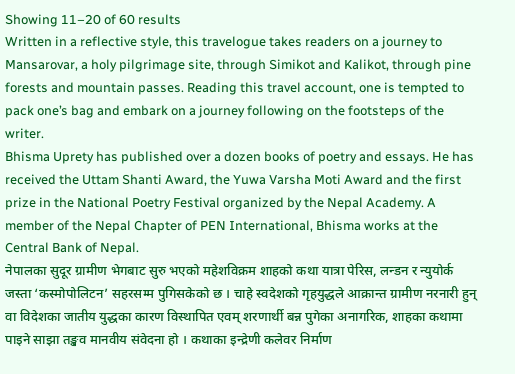Showing 11–20 of 60 results
Written in a reflective style, this travelogue takes readers on a journey to Mansarovar, a holy pilgrimage site, through Simikot and Kalikot, through pine forests and mountain passes. Reading this travel account, one is tempted to pack one’s bag and embark on a journey following on the footsteps of the writer.
Bhisma Uprety has published over a dozen books of poetry and essays. He has received the Uttam Shanti Award, the Yuwa Varsha Moti Award and the first prize in the National Poetry Festival organized by the Nepal Academy. A member of the Nepal Chapter of PEN International, Bhisma works at the Central Bank of Nepal.
नेपालका सुदूर ग्रामीण भेगबाट सुरु भएको महेशविक्रम शाहको कथा यात्रा पेरिस, लन्डन र न्युयोर्क जस्ता ‘कस्मोपोलिटन’ सहरसम्म पुगिसकेको छ । चाहे स्वदेशको गृहयुद्धले आक्रान्त ग्रामीण नरनारी हुन् वा विदेशका जातीय युद्धका कारण विस्थापित एवम् शरणार्थी बन्न पुगेका अनागरिक, शाहका कथामा पाइने साझा तङ्खव मानवीय संवेदना हो । कथाका इन्द्रेणी कलेवर निर्माण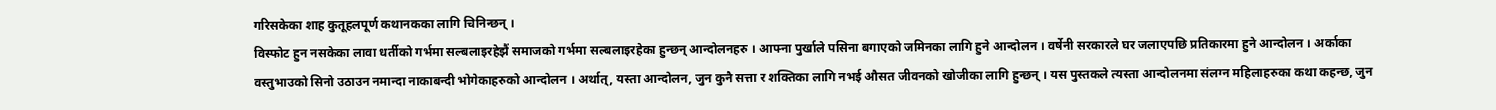गरिसकेका शाह कुतूहलपूर्ण कथानकका लागि चिनिन्छन् ।
विस्फोट हुन नसकेका लावा धर्तीको गर्भमा सल्बलाइरहेझैं समाजको गर्भमा सल्बलाइरहेका हुन्छन् आन्दोलनहरु । आफ्ना पुर्खाले पसिना बगाएको जमिनका लागि हुने आन्दोलन । वर्षेनी सरकारले घर जलाएपछि प्रतिकारमा हुने आन्दोलन । अर्काका वस्तुभाउको सिनो उठाउन नमान्दा नाकाबन्दी भोगेकाहरुको आन्दोलन । अर्थात्, यस्ता आन्दोलन, जुन कुनै सत्ता र शक्तिका लागि नभई औसत जीवनको खोजीका लागि हुन्छन् । यस पुस्तकले त्यस्ता आन्दोलनमा संलग्न महिलाहरुका कथा कहन्छ, जुन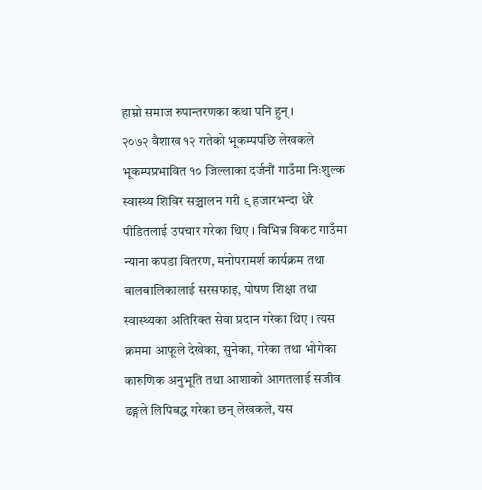हाम्रो समाज रुपान्तरणका कथा पनि हुन् ।
२०७२ वैशाख १२ गतेको भूकम्पपछि लेखकले भूकम्पप्रभावित १० जिल्लाका दर्जनौं गाउँमा निःशुल्क स्वास्थ्य शिविर सञ्चालन गरी ९ हजारभन्दा धेरै पीडितलाई उपचार गरेका थिए । विभिन्न विकट गाउँमा न्याना कपडा वितरण, मनोपरामर्श कार्यक्रम तथा बालबालिकालाई सरसफाइ, पोषण शिक्षा तथा स्वास्थ्यका अतिरिक्त सेवा प्रदान गरेका थिए । त्यस क्रममा आफूले देखेका, सुनेका, गरेका तथा भोगेका कारुणिक अनुभूति तथा आशाको आगतलाई सजीव ढङ्गले लिपिबद्ध गरेका छन् लेखकले, यस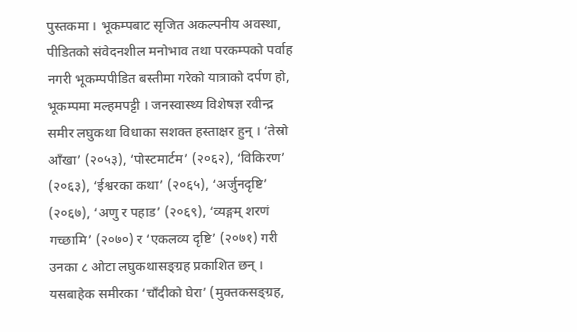पुस्तकमा । भूकम्पबाट सृजित अकल्पनीय अवस्था, पीडितको संवेदनशील मनोभाव तथा परकम्पको पर्वाह नगरी भूकम्पपीडित बस्तीमा गरेको यात्राको दर्पण हो, भूकम्पमा मल्हमपट्टी । जनस्वास्थ्य विशेषज्ञ रवीन्द्र समीर लघुकथा विधाका सशक्त हस्ताक्षर हुन् । ‘तेस्रो आँखा’ (२०५३), ‘पोस्टमार्टम’ (२०६२), ‘विकिरण’ (२०६३), ‘ईश्वरका कथा’ (२०६५), ‘अर्जुनदृष्टि’ (२०६७), ‘अणु र पहाड’ (२०६९), ‘व्यङ्गम् शरणं गच्छामि’ (२०७०) र ‘एकलव्य दृष्टि’ (२०७१) गरी उनका ८ ओटा लघुकथासङ्ग्रह प्रकाशित छन् । यसबाहेक समीरका ‘चाँदीको घेरा’ (मुक्तकसङ्ग्रह,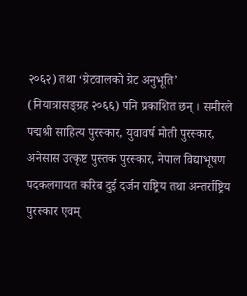२०६२) तथा ‘ग्रेटवालको ग्रेट अनुभूति’ (नियात्रासङ्ग्रह २०६६) पनि प्रकाशित छन् । समीरले पद्मश्री साहित्य पुरस्कार, युवावर्ष मोती पुरस्कार, अनेसास उत्कृष्ट पुस्तक पुरस्कार, नेपाल विद्याभूषण पदकलगायत करिब दुई दर्जन राष्ट्रिय तथा अन्तर्राष्ट्रिय पुरस्कार एवम्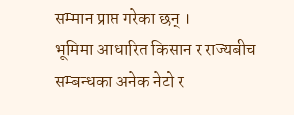सम्मान प्राप्त गरेका छन् ।
भूमिमा आधारित किसान र राज्यबीच सम्बन्धका अनेक नेटो र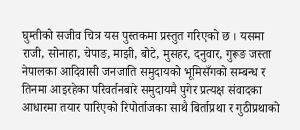घुम्तीको सजीव चित्र यस पुस्तकमा प्रस्तुत गरिएको छ । यसमा राजी, सोनाहा, चेपाङ, माझी, बोटे, मुसहर, दनुवार, गुरूङ जस्ता नेपालका आदिवासी जनजाति समुदायको भूमिसँगको सम्बन्ध र तिनमा आइरहेका परिवर्तनबारे समुदायमै पुगेर प्रत्यक्ष संवादका आधारमा तयार पारिएको रिपोर्ताजका साथै बिर्ताप्रथा र गुठीप्रथाको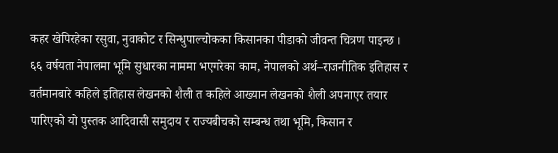कहर खेपिरहेका रसुवा, नुवाकोट र सिन्धुपाल्चोकका किसानका पीडाको जीवन्त चित्रण पाइन्छ ।
६६ वर्षयता नेपालमा भूमि सुधारका नाममा भएगरेका काम, नेपालको अर्थ–राजनीतिक इतिहास र वर्तमानबारे कहिले इतिहास लेखनको शैली त कहिले आख्यान लेखनको शैली अपनाएर तयार पारिएको यो पुस्तक आदिवासी समुदाय र राज्यबीचको सम्बन्ध तथा भूमि, किसान र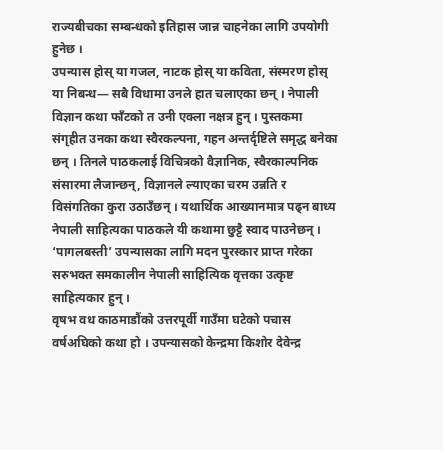राज्यबीचका सम्बन्धको इतिहास जान्न चाहनेका लागि उपयोगी हुनेछ ।
उपन्यास होस् या गजल, नाटक होस् या कविता, संस्मरण होस् या निबन्ध— सबै विधामा उनले हात चलाएका छन् । नेपाली विज्ञान कथा फाँटको त उनी एक्ला नक्षत्र हुन् । पुस्तकमा संगृहीत उनका कथा स्वैरकल्पना, गहन अन्तर्दृष्टिले समृद्ध बनेका छन् । तिनले पाठकलाई विचित्रको वैज्ञानिक, स्वैरकाल्पनिक संसारमा लैजान्छन्, विज्ञानले ल्याएका चरम उन्नति र विसंगतिका कुरा उठाउँछन् । यथार्थिक आख्यानमात्र पढ्न बाध्य नेपाली साहित्यका पाठकले यी कथामा छुट्टै स्वाद पाउनेछन् ।
‘पागलबस्ती’ उपन्यासका लागि मदन पुरस्कार प्राप्त गरेका सरुभक्त समकालीन नेपाली साहित्यिक वृत्तका उत्कृष्ट साहित्यकार हुन् ।
वृषभ वध काठमाडौंको उत्तरपूर्वी गाउँमा घटेको पचास वर्षअघिको कथा हो । उपन्यासको केन्द्रमा किशोर देवेन्द्र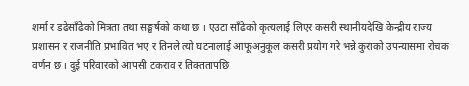शर्मा र डढेसाँढेको मित्रता तथा सङ्घर्षको कथा छ । एउटा साँढेको कृत्यलाई लिएर कसरी स्थानीयदेखि केन्द्रीय राज्य प्रशासन र राजनीति प्रभावित भए र तिनले त्यो घटनालाई आफूअनुकूल कसरी प्रयोग गरे भन्ने कुराको उपन्यासमा रोचक वर्णन छ । दुई परिवारको आपसी टकराव र तिक्ततापछि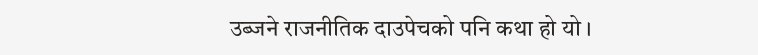उब्जने राजनीतिक दाउपेचको पनि कथा हो यो ।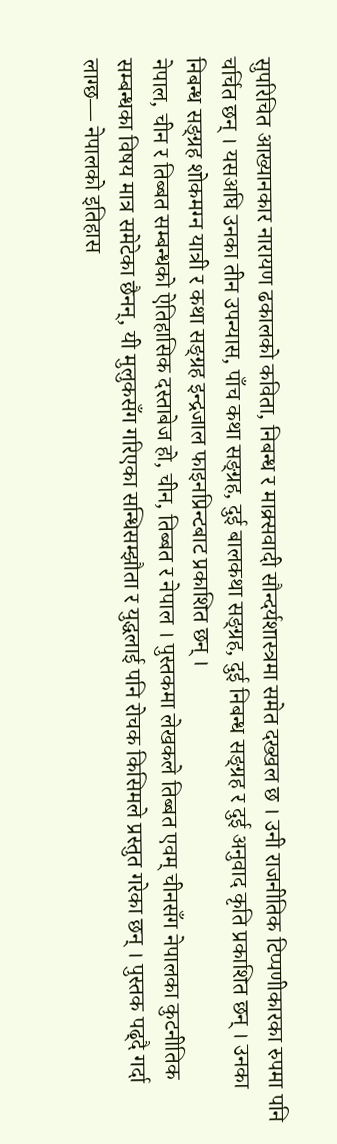सुपरिचित आख्यानकार नारायण ढकालको कविता, निबन्ध र माक्र्सवादी सौन्दर्यशास्त्रमा समेत दख्खल छ । उनी राजनीतिक टिप्पणीकारका रुपमा पनि चर्चित छन् । यसअघि उनका तीन उपन्यास, पाँच कथा सङ्ग्रह, दुई बालकथा सङ्ग्रह, दुई निबन्ध सङ्ग्रह र दुई अनुवाद कृति प्रकाशित छन् । उनका निबन्ध सङ्ग्रह शोकमग्न यात्री र कथा सङ्ग्रह इन्द्रजाल फाइनप्रिन्टबाट प्रकाशित छन् ।
नेपाल, चीन र तिब्बत सम्बन्धको ऐतिहासिक दस्ताबेज हो, चीन, तिब्बत र नेपाल । पुस्तकमा लेखकले तिब्बत एवम् चीनसँग नेपालका कुटनीतिक सम्बन्धका विषय मात्र समेटेका छैनन्, यी मुलुकसँग गरिएका सन्धिसम्झौता र युद्धलाई पनि रोचक किसिमले प्रस्तुत गरेका छन् । पुस्तक पढ्दै गर्दा लाग्छ— नेपालको इतिहास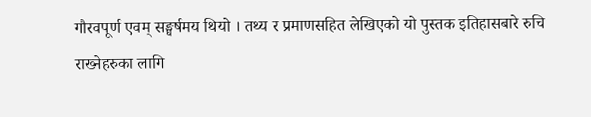गौरवपूर्ण एवम् सङ्घर्षमय थियो । तथ्य र प्रमाणसहित लेखिएको यो पुस्तक इतिहासबारे रुचि राख्नेहरुका लागि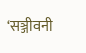‘सञ्जीवनी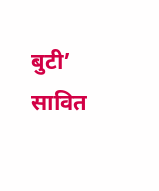बुटी’ सावित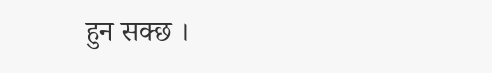हुन सक्छ ।